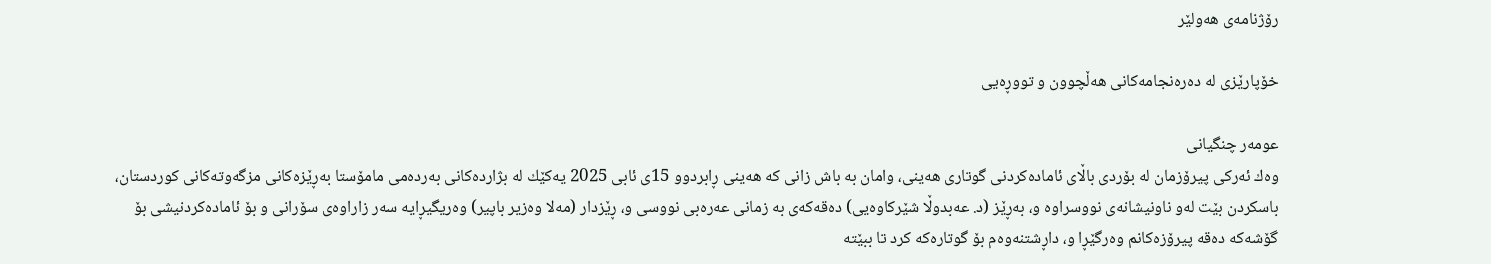رۆژنامەی ھەولێر

خۆپارێزی لە دەرەنجامەکانی هەڵچوون و تووڕەیی

عومەر چنگیانی
وەك ئەركی پیرۆزمان لە بۆردی باڵای ئامادەكردنی گوتاری هەینی، وامان بە باش زانی كە هەینی ڕابردوو 15ی ئابی 2025 یەكێك لە بژاردەكانی بەردەمی مامۆستا بەڕێزەكانی مزگەوتەكانی كوردستان، باسكردن بێت لەو ناونیشانەی نووسراوە و، بەڕێز (د. عەبدوڵا شێركاوەیی) دەقەكەی بە زمانی عەرەبی نووسی و، ڕێزدار (مەلا وەزیر باپیر) وەریگیڕایە سەر زاراوەی سۆرانی و بۆ ئامادەكردنیشی بۆ گۆشەكە دەقە پیرۆزەكانم وەرگێڕا و، داڕشتنەوەم بۆ گوتارەكە كرد تا ببێتە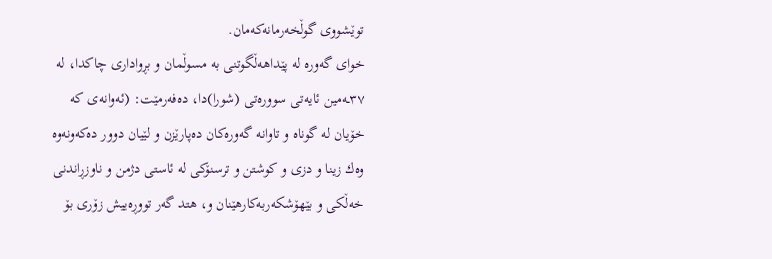توێشووی گوڵخەرمانەكەمان.
خوای گەورە لە پێداهەڵگوتنی بە مسوڵمان و بڕواداری چاكدا، لە ٣٧ـەمین ئایەتی سوورەتی (شورا)دا، دەفەرمێت: (ئەوانەی كە خۆیان لە گوناه و تاوانە گەورەكان دەپارێزن و لێیان دوور دەكەونەوە وەك زینا و دزی و كوشتن و ترسنۆكی لە ئاستی دژمن و ناوزڕاندنی خەڵكی و بێهۆشكەربەكارهێنان و، هتد گەر تووڕەییش زۆری بۆ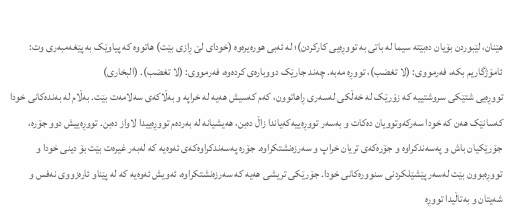هێنان، لێبوردن بۆیان دەبێتە سیما لە باتی بە تووڕەیی كاركردن)؛ لە ئەبی هورەیرەوە (خودای لێ ڕازی بێت) هاتووە کە پیاوێک بە پێغەمبەری وت: ئامۆژگاریم بکە، فەرمووی: (لا تغضب)، تووڕە مەبە. چەند جارێک دووبارەی کردەوە، فەرمووی: (لا تغضب). (البخاری)
تووڕەیی شتێکی سروشتییە کە زۆرێک لە خەڵکی لەسەری ڕاهاتوون، کەم کەسیش هەیە لە خراپە و بەڵاکەی سەلامەت بێت. بەڵام لە بەندەکانی خودا کەسانێک هەن کە خودا سەرکەوتوویان دەکات و بەسەر تووڕەییەکەیاندا زاڵ دەبن، هەیشیانە لە بەردەم تووڕەییدا لاواز دەبن. تووڕەییش دوو جۆرە، جۆرێکیان باش و پەسەندکراوە و جۆرەکەی تریان خراپ و سەرزەنشتکراوە. جۆرە پەسەندکراوەکەی ئەوەیە کە لەبەر غیرەت بێت بۆ دینی خودا و تووڕەبوون بێت لەسەر پێشێلکردنی سنوورەکانی خودا. جۆرێکی تریشی هەیە کە سەرزەنشتکراوە، ئەویش ئەوەیە کە لە پێناو ئارەزووی نەفس و شەیتان و بەتاڵیدا تووڕە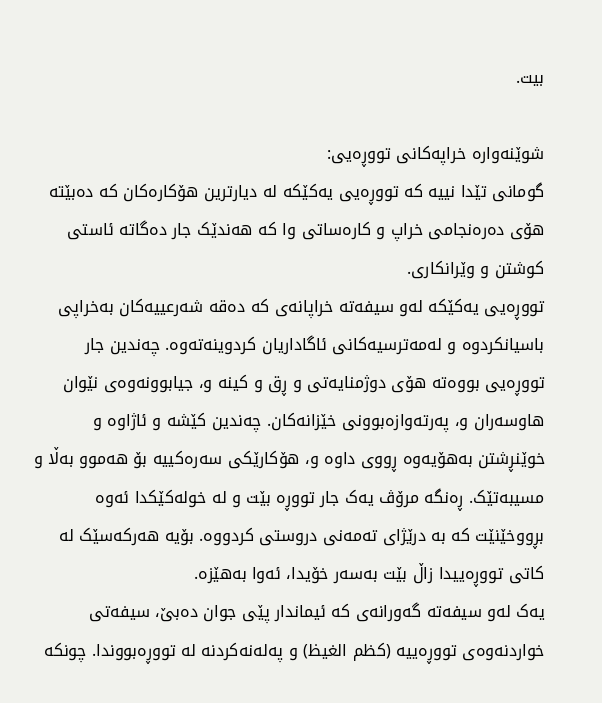بیت.

شوێنەوارە خراپەکانی تووڕەیی:
گومانی تێدا نییە کە تووڕەیی یەکێکە لە دیارترین هۆکارەکان کە دەبێتە هۆی دەرەنجامی خراپ و کارەساتی وا کە هەندێک جار دەگاتە ئاستی کوشتن و وێرانکاری.
تووڕەیی یەکێکە لەو سیفەتە خراپانەی کە دەقە شەرعییەکان بەخراپی باسیانکردوە و لەمەترسیەکانی ئاگاداریان کردوینەتەوە. چەندین جار تووڕەیی بووەتە هۆی دوژمنایەتی و ڕق و کینە و، جیابوونەوەی نێوان هاوسەران و، پەرتەوازەبوونی خێزانەکان. چەندین کێشە و ئاژاوە و خوێنڕشتن بەهۆیەوە ڕووی داوە و، هۆکارێکی سەرەکییە بۆ هەموو بەڵا و مسیبەتێک. ڕەنگە مرۆڤ یەک جار تووڕە بێت و لە خولەکێکدا ئەوە بڕووخێنێت کە بە درێژای تەمەنی دروستی کردووە. بۆیە هەرکەسێک لە کاتی تووڕەییدا زاڵ بێت بەسەر خۆیدا، ئەوا بەهێزە.
یەک لەو سیفەتە گەورانەی کە ئیماندار پێی جوان دەبێ، سیفەتی خواردنەوەی تووڕەییە (كظم الغيظ) و پەلەنەکردنە لە تووڕەبووندا. چونکە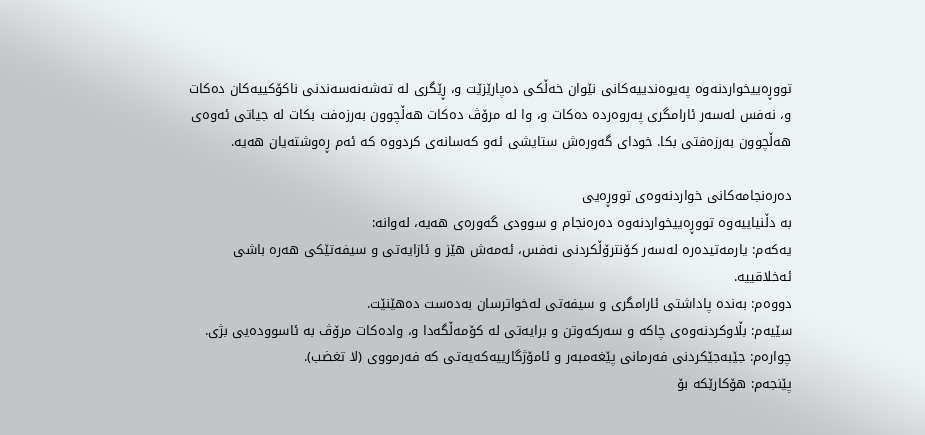تووڕەییخواردنەوە پەیوەندییەکانی نێوان خەڵکی دەپارێزێت و، ڕێگری لە تەشەنەسەندنی ناکۆکییەکان دەکات و، نەفس لەسەر ئارامگری پەروەردە دەکات و، وا لە مرۆڤ دەکات هەڵچوون بەرزەفت بکات لە جیاتی ئەوەی هەڵچوون بەرزەفتی بکا. خودای گەورەش ستایشی ئەو کەسانەی کردووە کە ئەم ڕەوشتەیان هەیە.

دەرەنجامەکانی خواردنەوەی تووڕەیی
بە دڵنیاییەوە تووڕەییخواردنەوە دەرەنجام و سوودی گەورەی هەیە، لەوانە:
یەکەم: یارمەتیدەرە لەسەر کۆنترۆڵکردنی نەفس، ئەمەش هێز و ئازایەتی و سیفەتێکی هەرە باشی ئەخلاقییە.
دووەم: بەندە پاداشتی ئارامگری و سیفەتی لەخواترسان بەدەست دەهێنێت.
سێیەم: بڵاوکردنەوەی چاکە و سەرکەوتن و برایەتی لە کۆمەڵگەدا و، وادەکات مرۆڤ بە ئاسوودەیی بژی.
چوارەم: جێبەجێکردنی فەرمانی پێغەمبەر و ئامۆژگارییەکەیەتی کە فەرمووی (لا تغضب).
پێنجەم: هۆکارێکە بۆ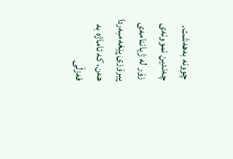چوونە بەهەشت.
چەندین نموونەی زۆر لە ژیاننامەی پیرۆزی پێغەمبەردا هەن، کە ئاماژە بە فەزڵی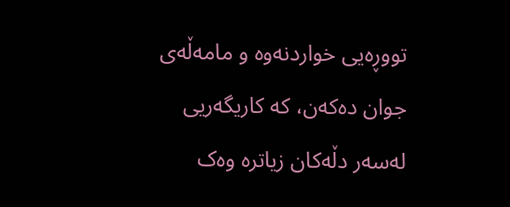تووڕەیی خواردنەوە و مامەڵەی جوان دەکەن، کە کاریگەریی لەسەر دڵەکان زیاترە وەک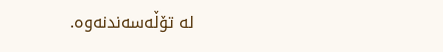لە تۆڵەسەندنەوە.